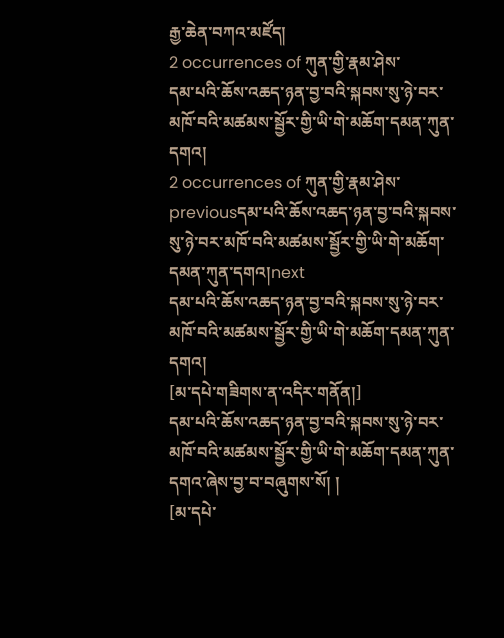རྒྱ་ཆེན་བཀའ་མཛོད།
2 occurrences of ཀུན་གྱི་རྣམ་ཤེས་
དམ་པའི་ཆོས་འཆད་ཉན་བྱ་བའི་སྐབས་སུ་ཉེ་བར་མཁོ་བའི་མཚམས་སྦྱོར་གྱི་ཡི་གེ་མཆོག་དམན་ཀུན་དགའ།
2 occurrences of ཀུན་གྱི་རྣམ་ཤེས་
previousདམ་པའི་ཆོས་འཆད་ཉན་བྱ་བའི་སྐབས་སུ་ཉེ་བར་མཁོ་བའི་མཚམས་སྦྱོར་གྱི་ཡི་གེ་མཆོག་དམན་ཀུན་དགའ།next
དམ་པའི་ཆོས་འཆད་ཉན་བྱ་བའི་སྐབས་སུ་ཉེ་བར་མཁོ་བའི་མཚམས་སྦྱོར་གྱི་ཡི་གེ་མཆོག་དམན་ཀུན་དགའ།
[མ་དཔེ་གཟིགས་ན་འདིར་གནོན།]
དམ་པའི་ཆོས་འཆད་ཉན་བྱ་བའི་སྐབས་སུ་ཉེ་བར་མཁོ་བའི་མཚམས་སྦྱོར་གྱི་ཡི་གེ་མཆོག་དམན་ཀུན་དགའ་ཞེས་བྱ་བ་བཞུགས་སོ། །
[མ་དཔེ་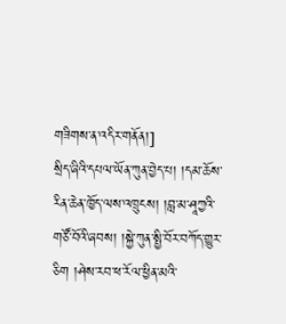གཟིགས་ན་འདིར་གནོན།]
སྲིད་ཞིའི་དཔལ་ཡོན་ཀུན་བྱེད་པ། །དམ་ཆོས་རིན་ཆེན་ཁྱོད་ལས་འཁྲུངས། །བླ་མ་ཤཱཀྱའི་གཙོ་བོའི་ཞབས། །སྐྱེ་ཀུན་སྤྱི་བོར་བཀོད་གྱུར་ཅིག །ཤེས་རབ་ཕ་རོལ་ཕྱིན་མའི་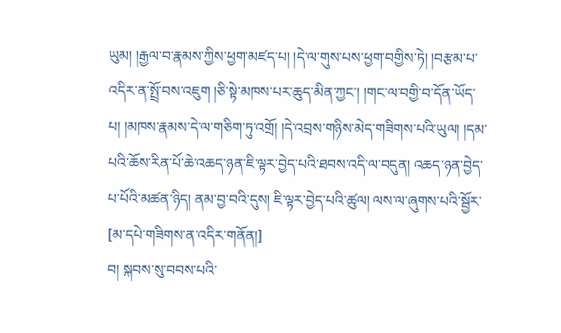ཡུམ། །རྒྱལ་བ་རྣམས་ཀྱིས་ཕྱག་མཛད་པ། །དེ་ལ་གུས་པས་ཕྱག་བགྱིས་ཏེ། །བརྩམ་པ་འདིར་ན་སྤྲོ་བས་འཇུག །ཅི་སྟེ་མཁས་པར་ཆུད་མིན་ཀྱང་། །གང་ལ་བགྱི་བ་དོན་ཡོད་པ། །མཁས་རྣམས་དེ་ལ་གཅིག་ཏུ་འགྲོ། །དེ་འབྲས་གཉིས་མེད་གཟིགས་པའི་ཡུལ། །དམ་པའི་ཆོས་རིན་པོ་ཆེ་འཆད་ཉན་ཇི་ལྟར་བྱེད་པའི་ཐབས་འདི་ལ་བདུན། འཆད་ཉན་བྱེད་པ་པོའི་མཚན་ཉིད། ནམ་བྱ་བའི་དུས། ཇི་ལྟར་བྱེད་པའི་ཚུལ། ལས་ལ་ཞུགས་པའི་སྦྱོར་
[མ་དཔེ་གཟིགས་ན་འདིར་གནོན།]
བ། སྐབས་སུ་བབས་པའི་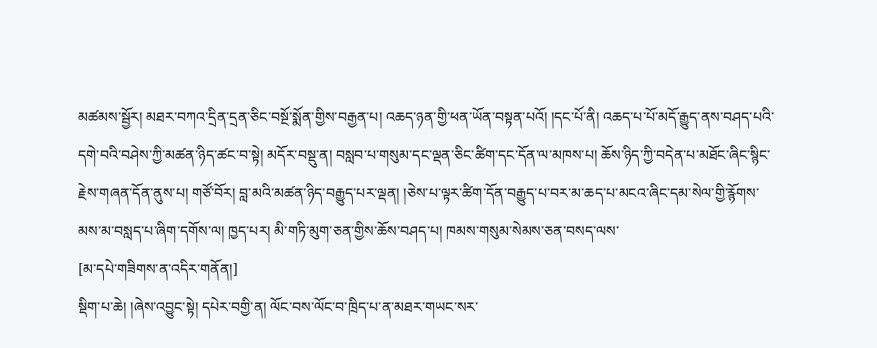མཚམས་སྦྱོར། མཐར་བཀའ་དྲིན་དྲན་ཅིང་བསྔོ་སྨོན་གྱིས་བརྒྱན་པ། འཆད་ཉན་གྱི་ཕན་ཡོན་བསྟན་པའོ། །དང་པོ་ནི། འཆད་པ་པོ་མདོ་རྒྱུད་ནས་བཤད་པའི་དགེ་བའི་བཤེས་ཀྱི་མཚན་ཉིད་ཚང་བ་སྟེ། མདོར་བསྡུ་ན། བསླབ་པ་གསུམ་དང་ལྡན་ཅིང་ཚིག་དང་དོན་ལ་མཁས་པ། ཆོས་ཉིད་ཀྱི་བདེན་པ་མཐོང་ཞིང་སྙིང་རྗེས་གཞན་དོན་ནུས་པ། གཙོ་བོར། བླ་མའི་མཚན་ཉིད་བརྒྱུད་པར་ལྡན། །ཅེས་པ་ལྟར་ཚིག་དོན་བརྒྱུད་པ་བར་མ་ཆད་པ་མངའ་ཞིང་དམ་སེལ་གྱི་རྙོགས་མས་མ་བསླད་པ་ཞིག་དགོས་ལ། ཁྱད་པར། མི་གཏི་མུག་ཅན་གྱིས་ཆོས་བཤད་པ། ཁམས་གསུམ་སེམས་ཅན་བསད་ལས་
[མ་དཔེ་གཟིགས་ན་འདིར་གནོན།]
སྡིག་པ་ཆེ། །ཞེས་འབྱུང་སྟེ། དཔེར་བགྱི་ན། ལོང་བས་ལོང་བ་ཁྲིད་པ་ན་མཐར་གཡང་སར་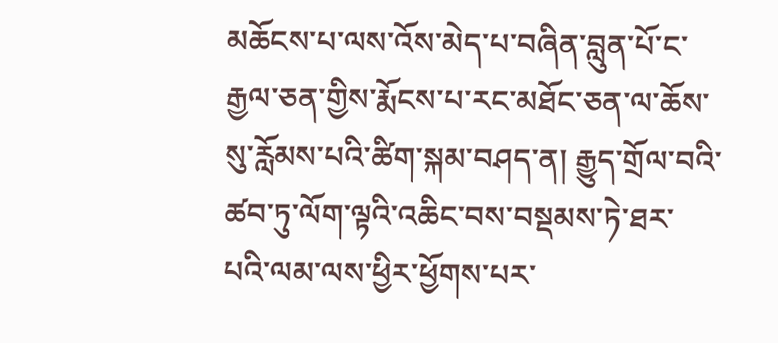མཆོངས་པ་ལས་འོས་མེད་པ་བཞིན་བླུན་པོ་ང་རྒྱལ་ཅན་གྱིས་རྨོངས་པ་རང་མཐོང་ཅན་ལ་ཆོས་སུ་རློམས་པའི་ཚིག་སྐམ་བཤད་ན། རྒྱུད་གྲོལ་བའི་ཚབ་ཏུ་ལོག་ལྟའི་འཆིང་བས་བསྡམས་ཏེ་ཐར་པའི་ལམ་ལས་ཕྱིར་ཕྱོགས་པར་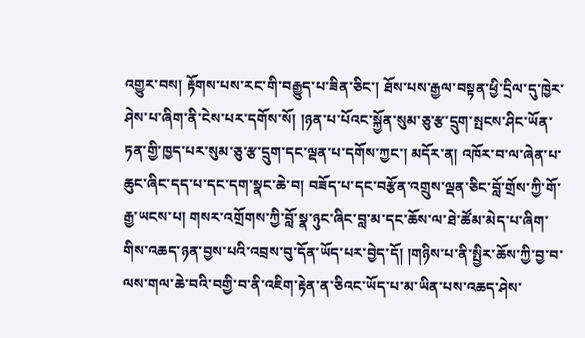འགྱུར་བས། རྟོགས་པས་རང་གི་བརྒྱུད་པ་ཟིན་ཅིང་། ཐོས་པས་རྒྱལ་བསྟན་ཕྱི་དྲིལ་དུ་ཁྱེར་ཤེས་པ་ཞིག་ནི་ངེས་པར་དགོས་སོ། །ཉན་པ་པོའང་སྐྱོན་སུམ་ཅུ་རྩ་དྲུག་སྤངས་ཤིང་ཡོན་ཏན་གྱི་ཁྱད་པར་སུམ་ཅུ་རྩ་དྲུག་དང་ལྡན་པ་དགོས་ཀྱང་། མདོར་ན། འཁོར་བ་ལ་ཞེན་པ་ཆུང་ཞིང་དད་པ་དང་དག་སྣང་ཆེ་བ། བཟོད་པ་དང་བརྩོན་འགྲུས་ལྡན་ཅིང་བློ་གྲོས་ཀྱི་གོ་རྒྱ་ཡངས་པ། གསར་འགྲོགས་ཀྱི་བློ་སྣ་ཉུང་ཞིང་བླ་མ་དང་ཆོས་ལ་ཐེ་ཚོམ་མེད་པ་ཞིག་གིས་འཆད་ཉན་བྱས་པའི་འབྲས་བུ་དོན་ཡོད་པར་བྱེད་དོ། །གཉིས་པ་ནི་སྤྱིར་ཆོས་ཀྱི་བྱ་བ་ལས་གལ་ཆེ་བའི་བགྱི་བ་ནི་འཇིག་རྟེན་ན་ཅིའང་ཡོད་པ་མ་ཡིན་པས་འཆད་ཤེས་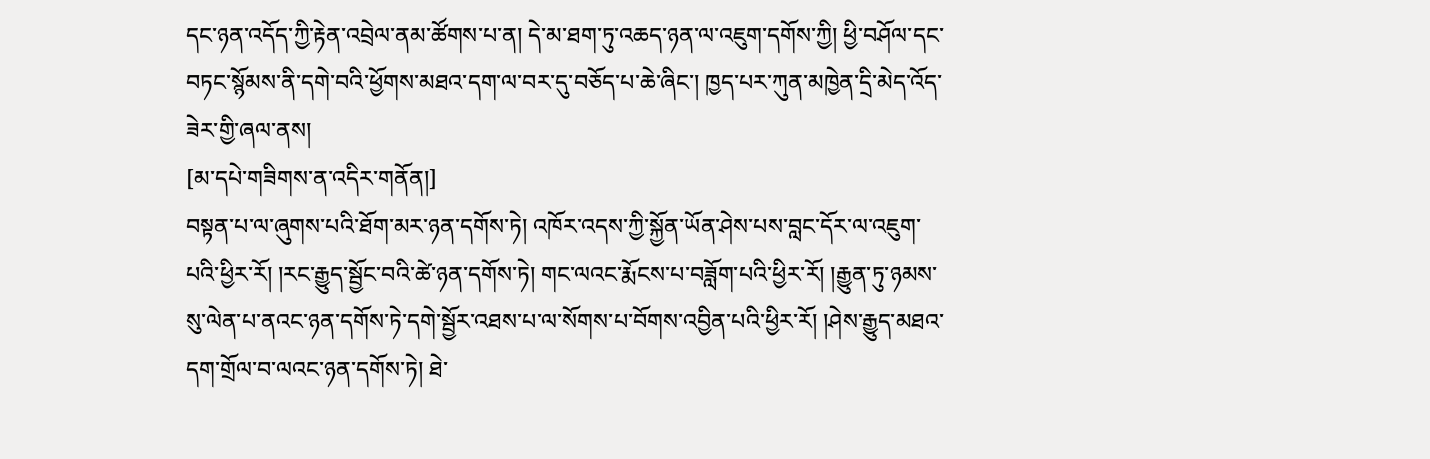དང་ཉན་འདོད་ཀྱི་རྟེན་འབྲེལ་ནམ་ཚོགས་པ་ན། དེ་མ་ཐག་ཏུ་འཆད་ཉན་ལ་འཇུག་དགོས་ཀྱི། ཕྱི་བཤོལ་དང་བཏང་སྙོམས་ནི་དགེ་བའི་ཕྱོགས་མཐའ་དག་ལ་བར་དུ་བཅོད་པ་ཆེ་ཞིང་། ཁྱད་པར་ཀུན་མཁྱེན་དྲི་མེད་འོད་ཟེར་གྱི་ཞལ་ནས།
[མ་དཔེ་གཟིགས་ན་འདིར་གནོན།]
བསྟན་པ་ལ་ཞུགས་པའི་ཐོག་མར་ཉན་དགོས་ཏེ། འཁོར་འདས་ཀྱི་སྐྱོན་ཡོན་ཤེས་པས་བླང་དོར་ལ་འཇུག་པའི་ཕྱིར་རོ། །རང་རྒྱུད་སྦྱོང་བའི་ཚེ་ཉན་དགོས་ཏེ། གང་ལའང་རྨོངས་པ་བཟློག་པའི་ཕྱིར་རོ། །རྒྱུན་ཏུ་ཉམས་སུ་ལེན་པ་ནའང་ཉན་དགོས་ཏེ་དགེ་སྦྱོར་འཐས་པ་ལ་སོགས་པ་བོགས་འབྱིན་པའི་ཕྱིར་རོ། །ཤེས་རྒྱུད་མཐའ་དག་གྲོལ་བ་ལའང་ཉན་དགོས་ཏེ། ཐེ་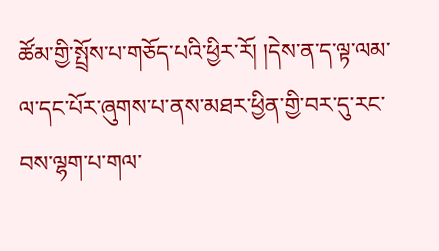ཚོམ་གྱི་སྤྲོས་པ་གཅོད་པའི་ཕྱིར་རོ། །དེས་ན་ད་ལྟ་ལམ་ལ་དང་པོར་ཞུགས་པ་ནས་མཐར་ཕྱིན་གྱི་བར་དུ་རང་བས་ལྷག་པ་གལ་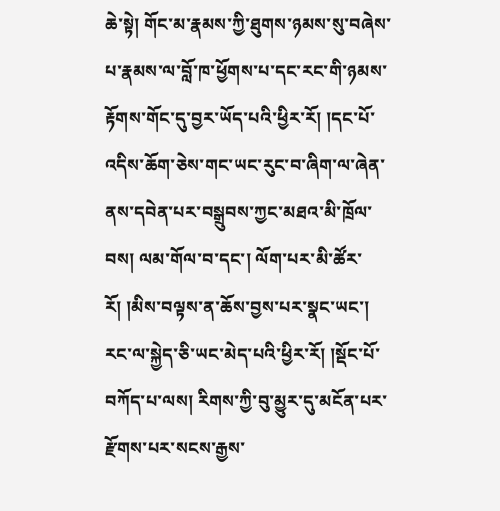ཆེ་སྟེ། གོང་མ་རྣམས་ཀྱི་ཐུགས་ཉམས་སུ་བཞེས་པ་རྣམས་ལ་བློ་ཁ་ཕྱོགས་པ་དང་རང་གི་ཉམས་རྟོགས་གོང་དུ་བྱར་ཡོད་པའི་ཕྱིར་རོ། །དང་པོ་འདིས་ཆོག་ཅེས་གང་ཡང་རུང་བ་ཞིག་ལ་ཞེན་ནས་དབེན་པར་བསྒྲུབས་ཀྱང་མཐའ་མི་ཁྲོལ་བས། ལམ་གོལ་བ་དང་། ལོག་པར་མི་ཚོར་རོ། །མིས་བལྟས་ན་ཆོས་བྱས་པར་སྣང་ཡང་། རང་ལ་སྐྱེད་ཅི་ཡང་མེད་པའི་ཕྱིར་རོ། །སྡོང་པོ་བཀོད་པ་ལས། རིགས་ཀྱི་བུ་མྱུར་དུ་མངོན་པར་རྫོགས་པར་སངས་རྒྱས་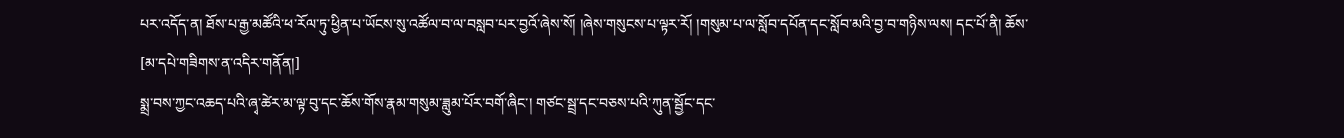པར་འདོད་ན། ཐོས་པ་རྒྱ་མཚོའི་ཕ་རོལ་ཏུ་ཕྱིན་པ་ཡོངས་སུ་འཚོལ་བ་ལ་བསླབ་པར་བྱའོ་ཞེས་སོ། །ཞེས་གསུངས་པ་ལྟར་རོ། །གསུམ་པ་ལ་སློབ་དཔོན་དང་སློབ་མའི་བྱ་བ་གཉིས་ལས། དང་པོ་ནི། ཆོས་
[མ་དཔེ་གཟིགས་ན་འདིར་གནོན།]
སྨྲ་བས་ཀྱང་འཆད་པའི་ཞྭ་ཚེར་མ་ལྟ་བུ་དང་ཆོས་གོས་རྣམ་གསུམ་ཟླུམ་པོར་བགོ་ཞིང་། གཙང་སྦྲ་དང་བཅས་པའི་ཀུན་སྦྱོང་དང་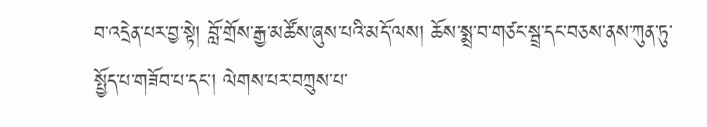བ་འདྲེན་པར་བྱ་སྟེ། བློ་གྲོས་རྒྱ་མཚོས་ཞུས་པའི་མདོ་ལས། ཆོས་སྨྲ་བ་གཙང་སྦྲ་དང་བཅས་ནས་ཀུན་ཏུ་སྤྱོད་པ་གཟོབ་པ་དང་། ལེགས་པར་བཀྲུས་པ་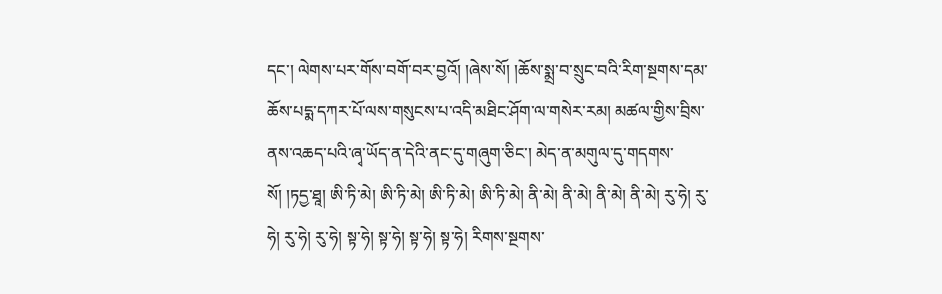དང་། ལེགས་པར་གོས་བགོ་བར་བྱའོ། །ཞེས་སོ། །ཆོས་སྨྲ་བ་སྲུང་བའི་རིག་སྔགས་དམ་ཆོས་པདྨ་དཀར་པོ་ལས་གསུངས་པ་འདི་མཐིང་ཤོག་ལ་གསེར་རམ། མཚལ་གྱིས་བྲིས་ནས་འཆད་པའི་ཞྭ་ཡོད་ན་དེའི་ནང་དུ་གཞུག་ཅིང་། མེད་ན་མགུལ་དུ་གདགས་སོ། །ཏདྱ་ཐཱ། ཨི་ཏི་མེ། ཨི་ཏི་མེ། ཨི་ཏི་མེ། ཨི་ཏི་མེ། ནི་མེ། ནི་མེ། ནི་མེ། ནི་མེ། རུ་ཧེ། རུ་ཧེ། རུ་ཧེ། རུ་ཧེ། སྟ་ཧེ། སྟ་ཧེ། སྟ་ཧེ། སྟ་ཧེ། རིགས་སྔགས་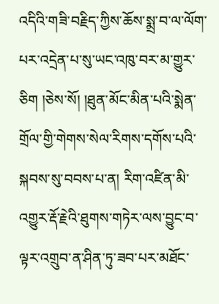འདིའི་གཟི་བརྗིད་ཀྱིས་ཆོས་སྨྲ་བ་ལ་ལོག་པར་འདྲེན་པ་སུ་ཡང་འཁུ་བར་མ་གྱུར་ཅིག །ཅེས་སོ། །ཐུན་མོང་མིན་པའི་སྨེན་གྲོལ་གྱི་གེགས་སེལ་རིགས་དགོས་པའི་སྐབས་སུ་བབས་པ་ན། རིག་འཛིན་མི་འགྱུར་རྡོ་རྗེའི་ཐུགས་གཏེར་ལས་བྱུང་བ་ལྟར་འགྲུབ་ན་ཤིན་ཏུ་ཟབ་པར་མཐོང་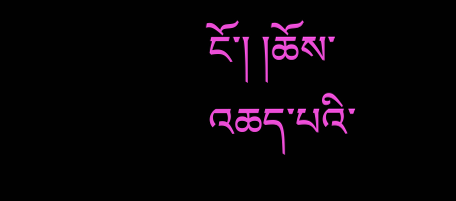ངོ་། །ཆོས་འཆད་པའི་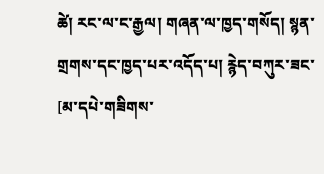ཚེ། རང་ལ་ང་རྒྱལ། གཞན་ལ་ཁྱད་གསོད། སྙན་གྲགས་དང་ཁྱད་པར་འདོད་པ། རྙེད་བཀུར་ཟང་
[མ་དཔེ་གཟིགས་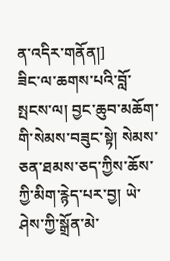ན་འདིར་གནོན།]
ཟིང་ལ་ཆགས་པའི་བློ་སྤངས་ལ། བྱང་ཆུབ་མཆོག་གི་སེམས་བཟུང་སྟེ། སེམས་ཅན་ཐམས་ཅད་ཀྱིས་ཆོས་ཀྱི་མིག་རྙེད་པར་བྱ། ཡེ་ཤེས་ཀྱི་སྒྲོན་མེ་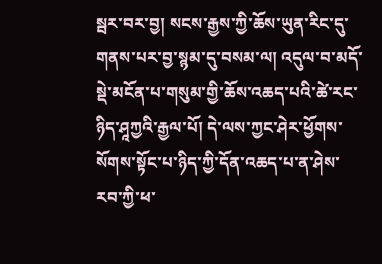སྦར་བར་བྱ། སངས་རྒྱས་ཀྱི་ཆོས་ཡུན་རིང་དུ་གནས་པར་བྱ་སྙམ་དུ་བསམ་ལ། འདུལ་བ་མདོ་སྡེ་མངོན་པ་གསུམ་གྱི་ཆོས་འཆད་པའི་ཚེ་རང་ཉིད་ཤཱཀྱའི་རྒྱལ་པོ། དེ་ལས་ཀྱང་ཤེར་ཕྱོགས་སོགས་སྟོང་པ་ཉིད་ཀྱི་དོན་འཆད་པ་ན་ཤེས་རབ་ཀྱི་ཕ་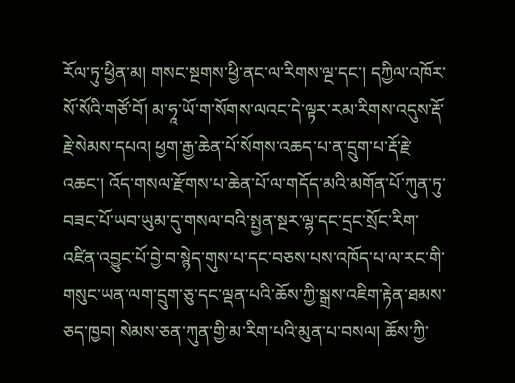རོལ་ཏུ་ཕྱིན་མ། གསང་སྔགས་ཕྱི་ནང་ལ་རིགས་ལྔ་དང་། དཀྱིལ་འཁོར་སོ་སོའི་གཙོ་བོ། མ་ཧཱ་ཡོ་ག་སོགས་ལའང་དེ་ལྟར་རམ་རིགས་འདུས་རྡོ་རྗེ་སེམས་དཔའ། ཕྱག་རྒྱ་ཆེན་པོ་སོགས་འཆད་པ་ན་དྲུག་པ་རྡོ་རྗེ་འཆང་། འོད་གསལ་རྫོགས་པ་ཆེན་པོ་ལ་གདོད་མའི་མགོན་པོ་ཀུན་ཏུ་བཟང་པོ་ཡབ་ཡུམ་དུ་གསལ་བའི་སྤྱན་སྔར་ལྷ་དང་དྲང་སྲོང་རིག་འཛིན་འབྱུང་པོ་བྱེ་བ་སྙེད་གུས་པ་དང་བཅས་པས་འཁོད་པ་ལ་རང་གི་གསུང་ཡན་ལག་དྲུག་ཅུ་དང་ལྡན་པའི་ཆོས་ཀྱི་སྒྲས་འཇིག་རྟེན་ཐམས་ཅད་ཁྱབ། སེམས་ཅན་ཀུན་གྱི་མ་རིག་པའི་མུན་པ་བསལ། ཆོས་ཀྱི་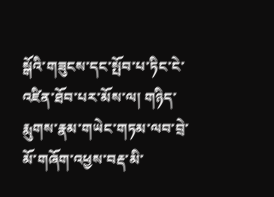སྒོའི་གཟུངས་དང་སྤོབ་པ་ཏིང་ངེ་འཛིན་ཐོབ་པར་མོས་ལ། གཉིད་རྨུགས་རྣམ་གཡེང་གཏམ་ལབ་བྲེ་མོ་གཞོག་འཕྱས་བརྡ་མི་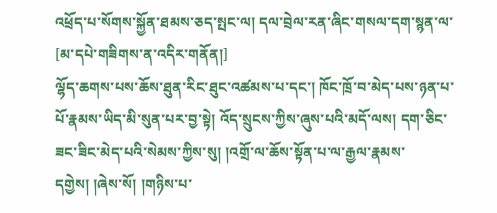འཕྲོད་པ་སོགས་སྐྱོན་ཐམས་ཅད་སྤང་ལ། དལ་བྲེལ་རན་ཞིང་གསལ་དག་སྙན་ལ་
[མ་དཔེ་གཟིགས་ན་འདིར་གནོན།]
ལྷོད་ཆགས་པས་ཆོས་ཐུན་རིང་ཐུང་འཚམས་པ་དང་། ཁོང་ཁྲོ་བ་མེད་པས་ཉན་པ་པོ་རྣམས་ཡིད་མི་སུན་པར་བྱ་སྟེ། འོད་སྲུངས་ཀྱིས་ཞུས་པའི་མདོ་ལས། དག་ཅིང་ཟང་ཟིང་མེད་པའི་སེམས་ཀྱིས་སུ། །འགྲོ་ལ་ཆོས་སྟོན་པ་ལ་རྒྱལ་རྣམས་དགྱེས། །ཞེས་སོ། །གཉིས་པ་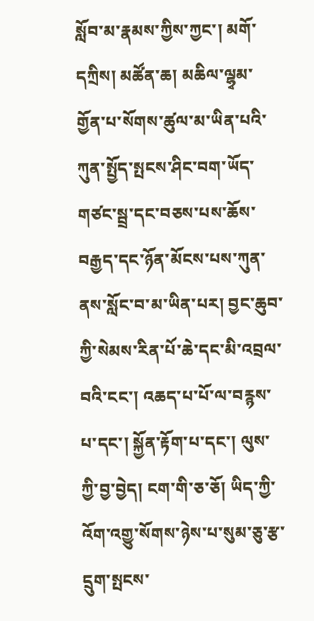སློབ་མ་རྣམས་ཀྱིས་ཀྱང་། མགོ་དཀྲིས། མཚོན་ཆ། མཆིལ་ལྷྭམ་གྱོན་པ་སོགས་ཚུལ་མ་ཡིན་པའི་ཀུན་སྤྱོད་སྤངས་ཤིང་བག་ཡོད་གཙང་སྦྲ་དང་བཅས་པས་ཆོས་བརྒྱད་དང་ཉོན་མོངས་པས་ཀུན་ནས་སློང་བ་མ་ཡིན་པར། བྱང་ཆུབ་ཀྱི་སེམས་རིན་པོ་ཆེ་དང་མི་འབྲལ་བའི་ངང་། འཆད་པ་པོ་ལ་བརྙས་པ་དང་། སྐྱོན་རྟོག་པ་དང་། ལུས་ཀྱི་བྱ་བྱེད། ངག་གི་ཅ་ཅོ། ཡིད་ཀྱི་འོག་འགྱུ་སོགས་ཉེས་པ་སུམ་ཅུ་རྩ་དྲུག་སྤངས་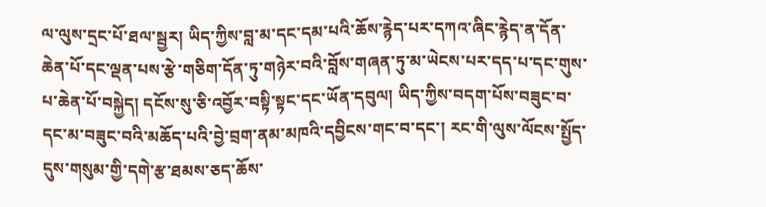ལ་ལུས་དྲང་པོ་ཐལ་སྦྱར། ཡིད་ཀྱིས་བླ་མ་དང་དམ་པའི་ཆོས་རྙེད་པར་དཀའ་ཞིང་རྙེད་ན་དོན་ཆེན་པོ་དང་ལྡན་པས་རྩེ་གཅིག་དོན་ཏུ་གཉེར་བའི་བློས་གཞན་ཏུ་མ་ཡེངས་པར་དད་པ་དང་གུས་པ་ཆེན་པོ་བསྐྱེད། དངོས་སུ་ཅི་འབྱོར་བསྟི་སྟང་དང་ཡོན་དབུལ། ཡིད་ཀྱིས་བདག་པོས་བཟུང་བ་དང་མ་བཟུང་བའི་མཆོད་པའི་བྱེ་བྲག་ནམ་མཁའི་དབྱིངས་གང་བ་དང་། རང་གི་ལུས་ལོངས་སྤྱོད་དུས་གསུམ་གྱི་དགེ་རྩ་ཐམས་ཅད་ཆོས་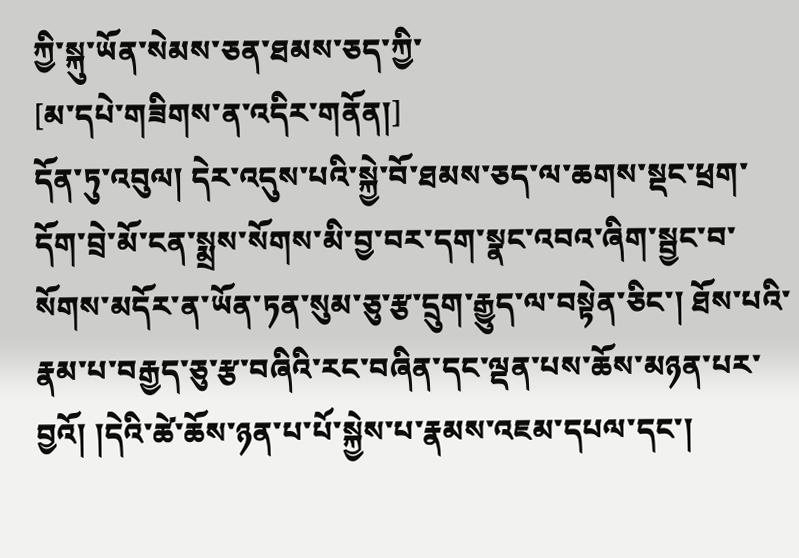ཀྱི་སྐུ་ཡོན་སེམས་ཅན་ཐམས་ཅད་ཀྱི་
[མ་དཔེ་གཟིགས་ན་འདིར་གནོན།]
དོན་ཏུ་འབུལ། དེར་འདུས་པའི་སྐྱེ་བོ་ཐམས་ཅད་ལ་ཆགས་སྡང་ཕྲག་དོག་བྲེ་མོ་ངན་སྨྲས་སོགས་མི་བྱ་བར་དག་སྣང་འབའ་ཞིག་སྦྱང་བ་སོགས་མདོར་ན་ཡོན་ཏན་སུམ་ཅུ་རྩ་དྲུག་རྒྱུད་ལ་བསྟེན་ཅིང་། ཐོས་པའི་རྣམ་པ་བརྒྱད་ཅུ་རྩ་བཞིའི་རང་བཞིན་དང་ལྡན་པས་ཆོས་མཉན་པར་བྱའོ། །དེའི་ཚེ་ཆོས་ཉན་པ་པོ་སྐྱེས་པ་རྣམས་འཇམ་དཔལ་དང་།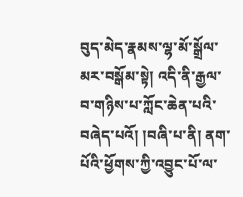བུད་མེད་རྣམས་ལྷ་མོ་སྒྲོལ་མར་བསྒོམ་སྟེ། འདི་ནི་རྒྱལ་བ་གཉིས་པ་ཀློང་ཆེན་པའི་བཞེད་པའོ། །བཞི་པ་ནི། ནག་པོའི་ཕྱོགས་ཀྱི་འབྱུང་པོ་ལ་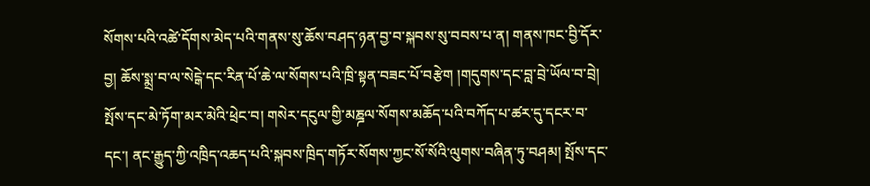སོགས་པའི་འཚེ་དོགས་མེད་པའི་གནས་སུ་ཆོས་བཤད་ཉན་བྱ་བ་སྐབས་སུ་བབས་པ་ན། གནས་ཁང་བྱི་དོར་བྱ། ཆོས་སྨྲ་བ་ལ་སེངྒེ་དང་རིན་པོ་ཆེ་ལ་སོགས་པའི་ཁྲི་སྟན་བཟང་པོ་བརྩེག །གདུགས་དང་བླ་བྲེ་ཡོལ་བ་བྲེ། སྤོས་དང་མེ་ཏོག་མར་མེའི་ཕྲེང་བ། གསེར་དངུལ་གྱི་མཎྜལ་སོགས་མཆོད་པའི་བཀོད་པ་ཚར་དུ་དངར་བ་དང་། ནང་རྒྱུད་ཀྱི་འཁྲིད་འཆད་པའི་སྐབས་ཁྲིད་གཏོར་སོགས་ཀྱང་སོ་སོའི་ལུགས་བཞིན་ཏུ་བཤམ། སྤོས་དང་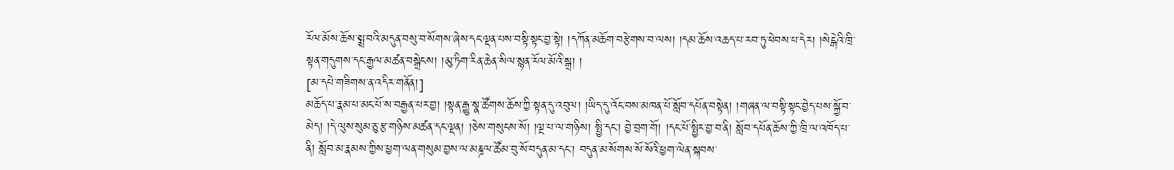རོལ་མོས་ཆོས་སྨྲ་བའི་མདུན་བསུ་བ་སོགས་ཞེས་དང་ལྡན་པས་བསྟི་སྟང་བྱ་སྟེ། །དཀོན་མཆོག་བརྩེགས་བ་ལས། །དམ་ཆོས་འཆད་པ་རབ་ཏུ་ཕེབས་པ་དེར། །སེངྒེའི་ཁྲི་སྟན་གདུགས་དང་རྒྱལ་མཚན་བསྒྲེངས། །མུ་ཏིག་རིན་ཆེན་སིལ་སྙན་རོལ་མོའི་སྒྲ། །
[མ་དཔེ་གཟིགས་ན་འདིར་གནོན།]
མཆོད་པ་རྣམ་པ་མང་པོ་ས་བརྒྱན་པར་བྱ། །སྟན་རྒྱུ་སྣ་ཚོགས་ཆོས་ཀྱི་སྟན་དུ་འབུལ། །ཡིད་དུ་འོང་བས་མཁན་པོ་སློབ་དཔོན་བསྟེན། །གཞན་ལ་བསྟི་སྟང་བྱེད་པས་སྐྱོ་བ་མེད། །དེ་ལུས་སུམ་ཅུ་རྩ་གཉིས་མཚན་དང་ལྡན། །ཅེས་གསུངས་སོ། །ལྔ་པ་ལ་གཉིས། སྤྱི་དང་། བྱེ་བྲག་གོ། །དང་པོ་སྤྱིར་བྱ་བ་ནི། སློབ་དཔོན་ཆོས་ཀྱི་ཁྲི་ལ་འཁོད་པ་ནི། སློབ་མ་རྣམས་ཀྱིས་ཕྱག་ལན་གསུམ་བྱས་ལ་མཎྜལ་ཚོམ་བུ་སོ་བདུན་མ་དང་། བདུན་མ་སོགས་སོ་སོའི་ཕྱག་ལེན་སྐབས་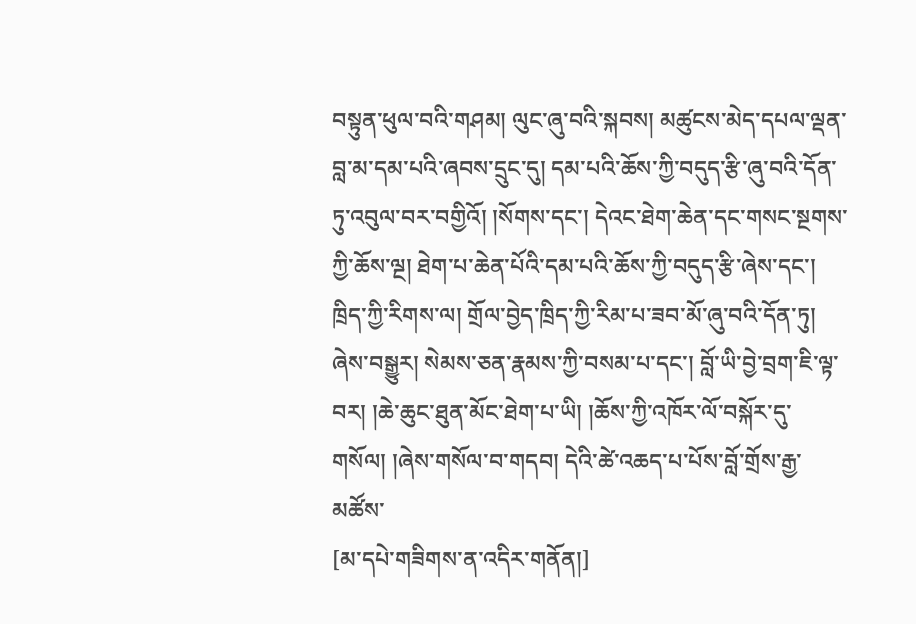བསྟུན་ཕུལ་བའི་གཤམ། ལུང་ཞུ་བའི་སྐབས། མཚུངས་མེད་དཔལ་ལྡན་བླ་མ་དམ་པའི་ཞབས་དྲུང་དུ། དམ་པའི་ཆོས་ཀྱི་བདུད་རྩི་ཞུ་བའི་དོན་ཏུ་འབུལ་བར་བགྱིའོ། །སོགས་དང་། དེའང་ཐེག་ཆེན་དང་གསང་སྔགས་ཀྱི་ཆོས་ལྔ། ཐེག་པ་ཆེན་པོའི་དམ་པའི་ཆོས་ཀྱི་བདུད་རྩི་ཞེས་དང་། ཁྲིད་ཀྱི་རིགས་ལ། གྲོལ་བྱེད་ཁྲིད་ཀྱི་རིམ་པ་ཟབ་མོ་ཞུ་བའི་དོན་ཏུ། ཞེས་བསྒྱུར། སེམས་ཅན་རྣམས་ཀྱི་བསམ་པ་དང་། བློ་ཡི་བྱེ་བྲག་ཇི་ལྟ་བར། །ཆེ་ཆུང་ཐུན་མོང་ཐེག་པ་ཡི། །ཆོས་ཀྱི་འཁོར་ལོ་བསྐོར་དུ་གསོལ། །ཞེས་གསོལ་བ་གདབ། དེའི་ཚེ་འཆད་པ་པོས་བློ་གྲོས་རྒྱ་མཚོས་
[མ་དཔེ་གཟིགས་ན་འདིར་གནོན།]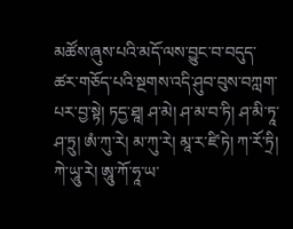མཚོས་ཞུས་པའི་མདོ་ལས་བྱུང་བ་བདུད་ཚར་གཅོད་པའི་སྔགས་འདི་ཤུབ་བུས་བཀླག་པར་བྱ་སྟེ། ཏདྱ་ཐཱ། ཤ་མེ། ཤ་མ་བ་ཏི། ཤ་མི་ཏཱ་ཤ་ཏྲུ། ཨཾ་ཀུ་རེ། མ་ཀུ་རེ། མཱ་ར་ཛི་ཏེ། ཀ་རོ་ཏྲི། ཀེ་ཡཱུ་རེ། ཨཱུ་ཀོ་ཧཱ་ཡ་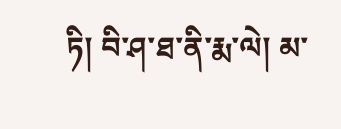ཏི། བི་ཤ་ཐ་ནི་རྨ་ལེ། མ་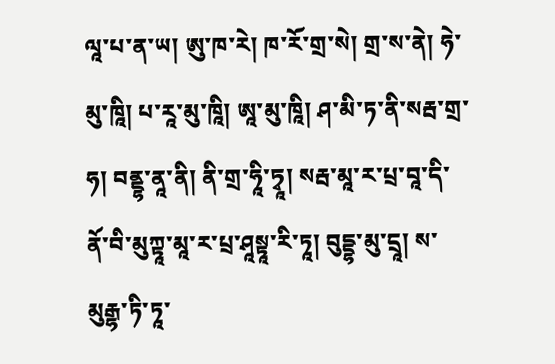ལཱ་པ་ན་ཡ། ཨུ་ཁ་རེ། ཁ་རོ་གྲ་སེ། གྲ་ས་ནེ། ཧེ་མུ་ཁཱི། པ་རཱ་མུ་ཁཱི། ཨཱ་མུ་ཁཱི། ཤ་མི་ཏ་ནི་སརྦ་གྲ་ཧ། བནྡྷ་ནཱ་ནི། ནི་གྲ་ཧཱི་ཏྭཱ། སརྦ་མཱ་ར་པྲ་བཱ་དི་ནོ་བི་མུཀྟཱ་མཱ་ར་པྲ་ཤཱསྟཱ་རི་ཏཱ། བུདྡྷ་མུ་དྲཱ། ས་མུརྒྷ་ཏི་ཏཱ་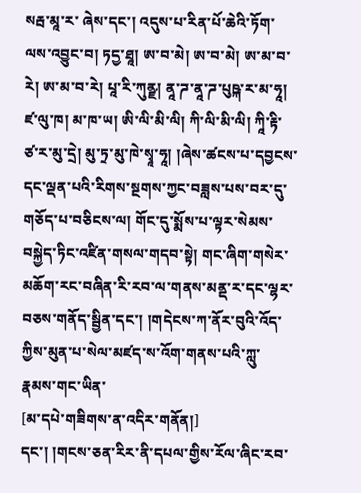སརྦ་མཱ་ར་ ཞེས་དང་། འདུས་པ་རིན་པོ་ཆེའི་ཏོག་ལས་འབྱུང་བ། ཏདྱ་ཐཱ། ཨ་བ་མེ། ཨ་བ་མེ། ཨ་མ་བ་རེ། ཨ་མ་བ་རེ། པཱ་རི་ཀུནྫ། ནཱ་ཌ་ནཱ་ཌ་པུཥྐ་ར་མ་ཧཱ། ཛ་ལུ་ཁ། མ་ཁ་ཡ། ཨི་ལི་མི་ལི། ཀི་ལི་མི་ལི། ཀཱི་རྟི་ཙ་ར་མུ་དྲེ། མུ་ཏྲ་མུ་ཁེ་སྭཱ་ཧཱ། །ཞེས་ཚངས་པ་དབྱངས་དང་ལྡན་པའི་རིགས་སྔགས་ཀྱང་བཟླས་པས་བར་དུ་གཅོད་པ་བཅིངས་ལ། གོང་དུ་སྨོས་པ་ལྟར་སེམས་བསྐྱེད་ཏིང་འཛིན་གསལ་གདབ་སྟེ། གང་ཞིག་གསེར་མཆོག་རང་བཞིན་རི་རབ་ལ་གནས་མནྡ་ར་དང་ལྷར་བཅས་གནོད་སྦྱིན་དང་། །གདེངས་ཀ་ནོར་བུའི་འོད་ཀྱིས་མུན་པ་སེལ་མཛད་ས་འོག་གནས་པའི་ཀླུ་རྣམས་གང་ཡིན་
[མ་དཔེ་གཟིགས་ན་འདིར་གནོན།]
དང་། །གངས་ཅན་རིར་ནི་དཔལ་གྱིས་རོལ་ཞིང་རབ་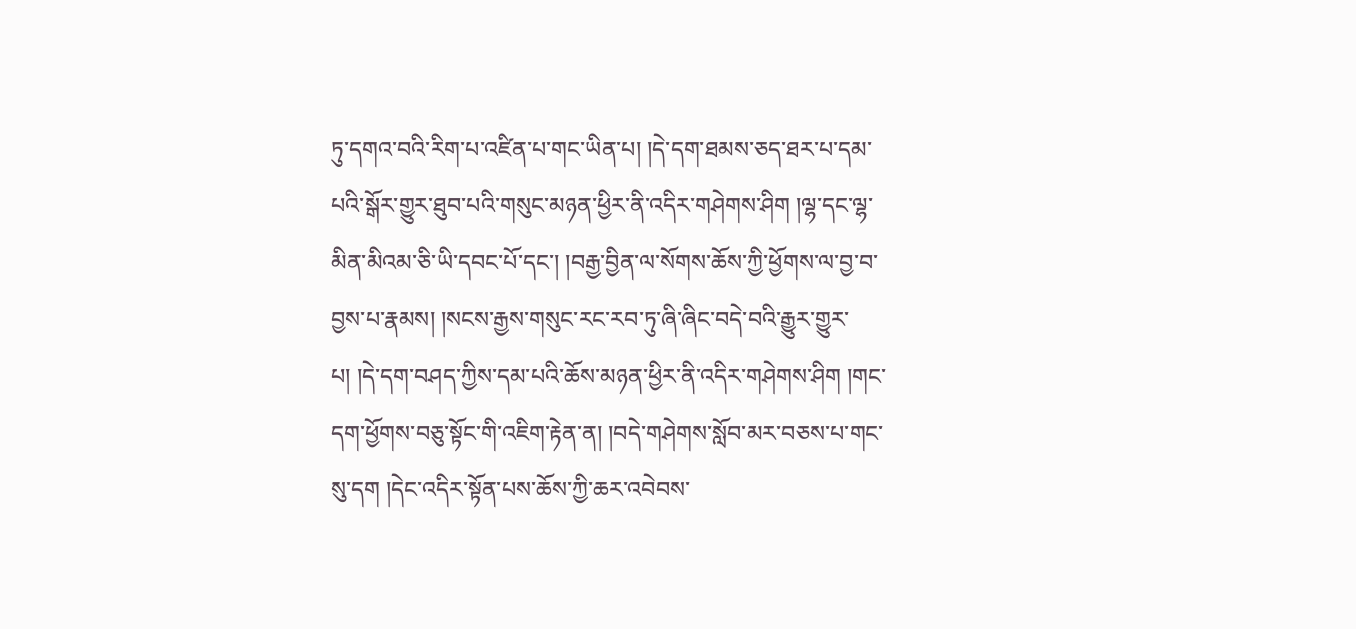ཏུ་དགའ་བའི་རིག་པ་འཛིན་པ་གང་ཡིན་པ། །དེ་དག་ཐམས་ཅད་ཐར་པ་དམ་པའི་སྒོར་གྱུར་ཐུབ་པའི་གསུང་མཉན་ཕྱིར་ནི་འདིར་གཤེགས་ཤིག །ལྷ་དང་ལྷ་མིན་མིའམ་ཅི་ཡི་དབང་པོ་དང་། །བརྒྱ་བྱིན་ལ་སོགས་ཆོས་ཀྱི་ཕྱོགས་ལ་བྱ་བ་བྱས་པ་རྣམས། །སངས་རྒྱས་གསུང་རང་རབ་ཏུ་ཞི་ཞིང་བདེ་བའི་རྒྱུར་གྱུར་པ། །དེ་དག་བཤད་ཀྱིས་དམ་པའི་ཆོས་མཉན་ཕྱིར་ནི་འདིར་གཤེགས་ཤིག །གང་དག་ཕྱོགས་བཅུ་སྟོང་གི་འཇིག་རྟེན་ན། །བདེ་གཤེགས་སློབ་མར་བཅས་པ་གང་སུ་དག །དེང་འདིར་སྟོན་པས་ཆོས་ཀྱི་ཆར་འབེབས་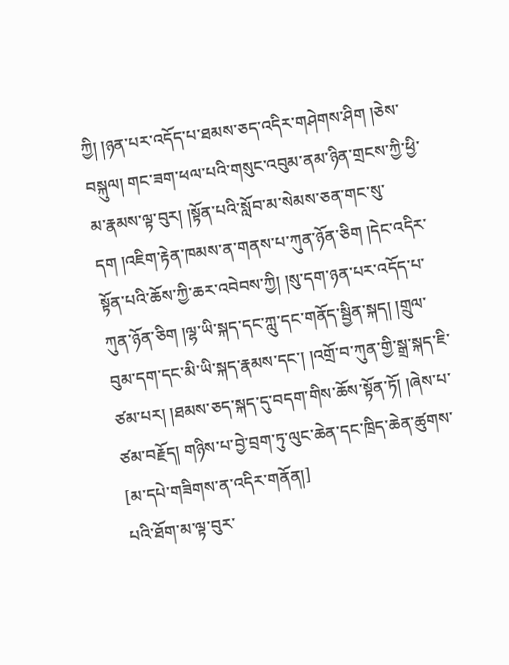ཀྱི། །ཉན་པར་འདོད་པ་ཐམས་ཅད་འདིར་གཤེགས་ཤིག །ཅེས་བསྐུལ། གང་ཟག་ཕལ་པའི་གསུང་འབུམ་ནམ་ཉིན་གྲངས་ཀྱི་ཕྱི་མ་རྣམས་ལྟ་བུར། །སྟོན་པའི་སློབ་མ་སེམས་ཅན་གང་སུ་དག །འཇིག་རྟེན་ཁམས་ན་གནས་པ་ཀུན་ཉོན་ཅིག །དེང་འདིར་སྟོན་པའི་ཆོས་ཀྱི་ཆར་འབེབས་ཀྱི། །སུ་དག་ཉན་པར་འདོད་པ་ཀུན་ཉོན་ཅིག །ལྷ་ཡི་སྐད་དང་ཀླུ་དང་གནོད་སྦྱིན་སྐད། །གྲུལ་བུམ་དག་དང་མི་ཡི་སྐད་རྣམས་དང་། །འགྲོ་བ་ཀུན་གྱི་སྒྲ་སྐད་ཇི་ཙམ་པར། །ཐམས་ཅད་སྐད་དུ་བདག་གིས་ཆོས་སྟོན་ཏོ། །ཞེས་པ་ཙམ་བརྗོད། གཉིས་པ་བྱེ་བྲག་ཏུ་ལུང་ཆེན་དང་ཁྲིད་ཆེན་ཚུགས་
[མ་དཔེ་གཟིགས་ན་འདིར་གནོན།]
པའི་ཐོག་མ་ལྟ་བུར་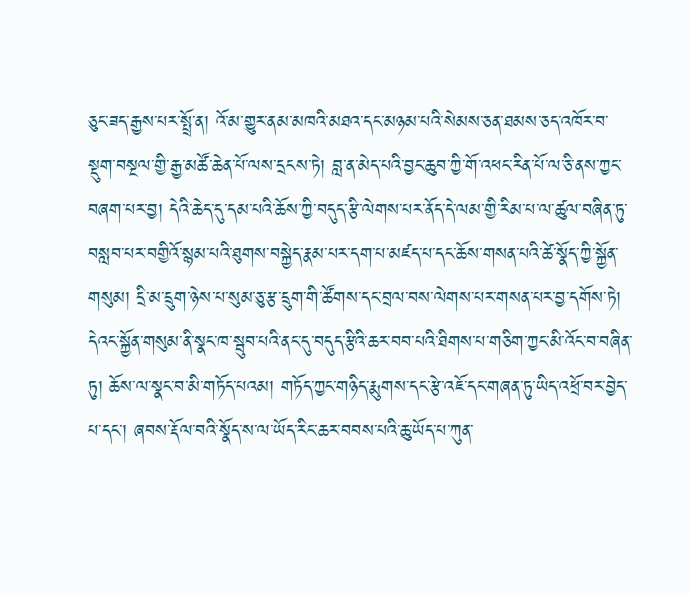ཅུང་ཟད་རྒྱས་པར་སྤྲོ་ན། འོ་མ་གྱུར་ནམ་མཁའི་མཐའ་དང་མཉམ་པའི་སེམས་ཅན་ཐམས་ཅད་འཁོར་བ་སྡུག་བསྔལ་གྱི་རྒྱ་མཚོ་ཆེན་པོ་ལས་དྲངས་ཏེ། བླ་ན་མེད་པའི་བྱང་ཆུབ་ཀྱི་གོ་འཕང་རིན་པོ་ལ་ཅི་ནས་ཀྱང་བཞག་པར་བྱ། དེའི་ཆེད་དུ་དམ་པའི་ཆོས་ཀྱི་བདུད་རྩི་ལེགས་པར་ནོད་དེ་ལམ་གྱི་རིམ་པ་ལ་ཚུལ་བཞིན་ཏུ་བསླབ་པར་བགྱིའོ་སྙམ་པའི་ཐུགས་བསྐྱེད་རྣམ་པར་དག་པ་མཛད་པ་དང་ཆོས་གསན་པའི་ཚེ་སྣོད་ཀྱི་སྐྱོན་གསུམ། དྲི་མ་དྲུག་ཉེས་པ་སུམ་ཅུ་རྩ་དྲུག་གི་ཚོགས་དང་བྲལ་བས་ལེགས་པར་གསན་པར་བྱ་དགོས་ཏེ། དེའང་སྐྱོན་གསུམ་ནི་སྣང་ཁ་སྦུབ་པའི་ནང་དུ་བདུད་རྩིའི་ཆར་བབ་པའི་ཐིགས་པ་གཅིག་ཀྱང་མི་འོང་བ་བཞིན་ཏུ། ཆོས་ལ་སྣང་བ་མི་གཏོད་པའམ། གཏོད་ཀྱང་གཉིད་རྨུགས་དང་རྩེ་འཇོ་དང་གཞན་ཏུ་ཡིད་འཕྲོ་བར་བྱེད་པ་དང་། ཞབས་རྡོལ་བའི་སྣོད་ས་ལ་ཡོད་རིང་ཆར་བབས་པའི་ཆུ་ཡོད་པ་ཀུན་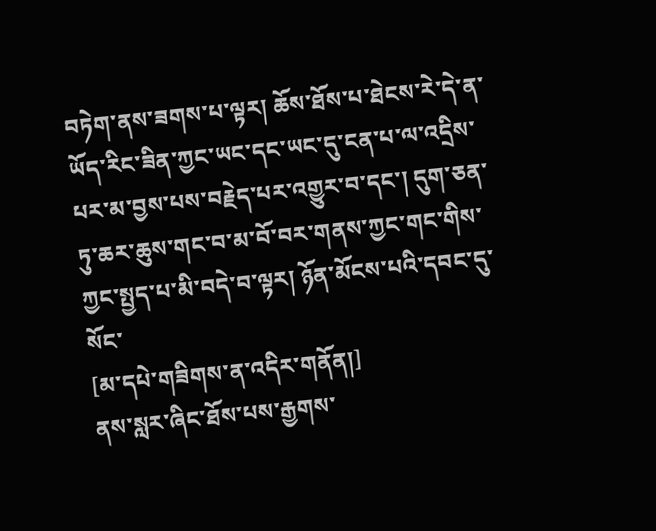བཏེག་ནས་ཟགས་པ་ལྟར། ཆོས་ཐོས་པ་ཐེངས་རེ་དེ་ན་ཡོད་རིང་ཟིན་ཀྱང་ཡང་དང་ཡང་དུ་ངན་པ་ལ་འདྲིས་པར་མ་བྱས་པས་བརྗེད་པར་འགྱུར་བ་དང་། དུག་ཅན་ཏུ་ཆར་ཆུས་གང་བ་མ་བོ་བར་གནས་ཀྱང་གང་གིས་ཀྱང་སྤྱད་པ་མི་བདེ་བ་ལྟར། ཉོན་མོངས་པའི་དབང་དུ་སོང་
[མ་དཔེ་གཟིགས་ན་འདིར་གནོན།]
ནས་སླར་ཞིང་ཐོས་པས་རྒྱགས་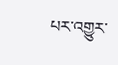པར་འགྱུར་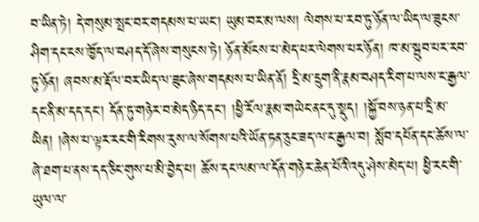བ་ཡིན་ཏེ། དེ་གསུམ་སྤང་བར་གདམས་པ་ཡང་། ཡུམ་བར་མ་ལས། ལེགས་པ་རབ་ཏུ་ཉོན་ལ་ཡིད་ལ་ཟུངས་ཤིག་དང་ངས་ཁྱོད་ལ་བཤད་དོ་ཞེས་གསུངས་ཏེ། ཉོན་མོངས་པ་མེད་པར་ལེགས་པར་ཉོན། ཁ་མ་སྦུབ་པར་རབ་ཏུ་ཉོན། ཞབས་མ་རྡོལ་བར་ཡིད་ལ་ཟུང་ཞེས་གདམས་པ་ཡིན་ནོ། དྲི་མ་དྲུག་ནི་རྣམ་བཤད་རིག་པ་ལས་ང་རྒྱལ་དང་ནི་མ་དད་དང་། དོན་ཏུ་གཉེར་བ་མེད་ཉིད་དང་། །ཕྱི་རོལ་རྣམ་གཡེང་ནང་དུ་སྡུད། །སྐྱོ་བས་ཉན་པ་དྲི་མ་ཡིན། །ཞེས་པ་ལྟར་རང་གི་རིགས་རུས་ལ་སོགས་པའི་ཡོན་ཏན་ཅུང་ཟད་ལ་ང་རྒྱལ་བ། སློབ་དཔོན་དང་ཆོས་ལ་ཞེ་ཐག་པ་ནས་དད་ཅིང་གུས་པ་མི་བྱེད་པ། ཆོས་དང་ལམ་ལ་དོན་གཉེར་ཆེན་པོའི་འདུ་ཤེས་མེད་པ། ཕྱི་རང་གི་ཡུལ་ལ་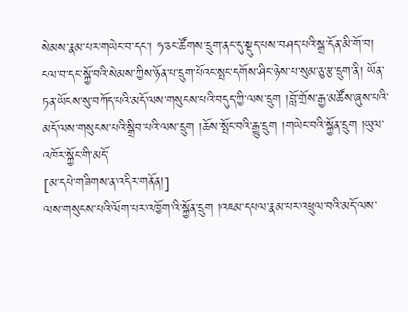སེམས་རྣམ་པར་གཡེང་བ་དང་། ཧ་ཅང་ཚོགས་དྲུག་ནང་དུ་སྡུད་པས་བཤད་པའི་སྒྲ་དོན་མི་གོ་བ། ངལ་བ་དང་སྐྱོ་བའི་སེམས་ཀྱིས་ཉོན་པ་དྲུག་པོའང་སྤང་དགོས་ཤིང་ཉེས་པ་སུམ་ཅུ་རྩ་དྲུག་ནི། ཡོན་ཏན་ཡོངས་སུ་བཀོད་པའི་མདོ་ལས་གསུངས་པའི་བདུད་ཀྱི་ལས་དྲུག །བློ་གྲོས་རྒྱ་མཚོས་ཞུས་པའི་མདོ་ལས་གསུངས་པའི་སྒྲིབ་པའི་ལས་དྲུག །ཆོས་སྤོང་བའི་རྒྱུ་དྲུག །གཡེང་བའི་སྐྱོན་དྲུག །ཡུལ་འཁོར་སྐྱོང་གི་མདོ་
[མ་དཔེ་གཟིགས་ན་འདིར་གནོན།]
ལས་གསུངས་པའི་ལོག་པར་འཁྱོག་འི་སྐྱོན་དྲུག །འཇམ་དཔལ་རྣམ་པར་འཕྲུལ་བའི་མདོ་ལས་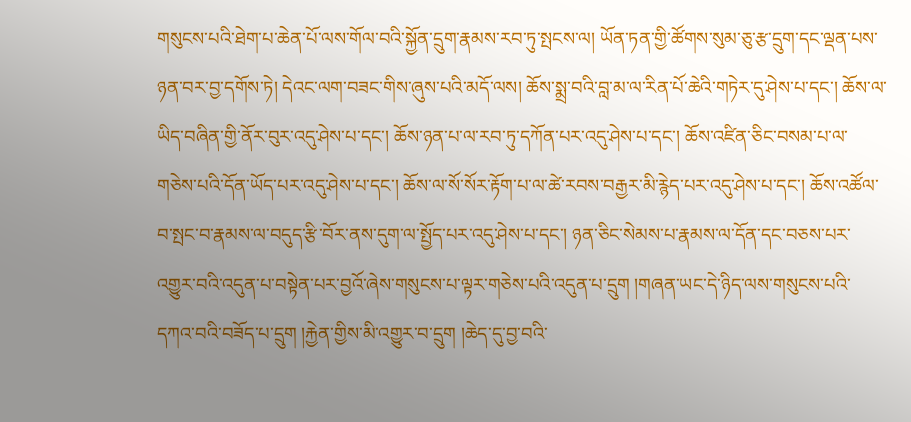གསུངས་པའི་ཐེག་པ་ཆེན་པོ་ལས་གོལ་བའི་སྐྱོན་དྲུག་རྣམས་རབ་ཏུ་སྤངས་ལ། ཡོན་ཏན་གྱི་ཚོགས་སུམ་ཅུ་རྩ་དྲུག་དང་ལྡན་པས་ཉན་བར་བྱ་དགོས་ཏེ། དེའང་ལག་བཟང་གིས་ཞུས་པའི་མདོ་ལས། ཆོས་སྨྲ་བའི་བླ་མ་ལ་རིན་པོ་ཆེའི་གཏེར་དུ་ཤེས་པ་དང་། ཆོས་ལ་ཡིད་བཞིན་གྱི་ནོར་བུར་འདུ་ཤེས་པ་དང་། ཆོས་ཉན་པ་ལ་རབ་ཏུ་དཀོན་པར་འདུ་ཤེས་པ་དང་། ཆོས་འཛིན་ཅིང་བསམ་པ་ལ་གཅེས་པའི་དོན་ཡོད་པར་འདུ་ཤེས་པ་དང་། ཆོས་ལ་སོ་སོར་རྟོག་པ་ལ་ཚེ་རབས་བརྒྱར་མི་རྙེད་པར་འདུ་ཤེས་པ་དང་། ཆོས་འཚོལ་བ་སྤང་བ་རྣམས་ལ་བདུད་རྩི་བོར་ནས་དུག་ལ་སྤྱོད་པར་འདུ་ཤེས་པ་དང་། ཉན་ཅིང་སེམས་པ་རྣམས་ལ་དོན་དང་བཅས་པར་འགྱུར་བའི་འདུན་པ་བསྟེན་པར་བྱའོ་ཞེས་གསུངས་པ་ལྟར་གཅེས་པའི་འདུན་པ་དྲུག །གཞན་ཡང་དེ་ཉིད་ལས་གསུངས་པའི་དཀའ་བའི་བཟོད་པ་དྲུག །རྐྱེན་གྱིས་མི་འགྱུར་བ་དྲུག །ཆེད་དུ་བྱ་བའི་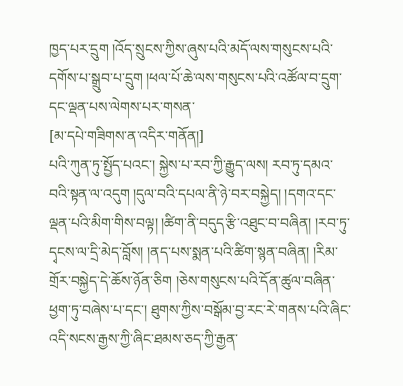ཁྱད་པར་དྲུག །འོད་སྲུངས་ཀྱིས་ཞུས་པའི་མདོ་ལས་གསུངས་པའི་དགོས་པ་སྒྲུབ་པ་དྲུག །ཕལ་པོ་ཆེ་ལས་གསུངས་པའི་འཚོལ་བ་དྲུག་དང་ལྡན་པས་ལེགས་པར་གསན་
[མ་དཔེ་གཟིགས་ན་འདིར་གནོན།]
པའི་ཀུན་ཏུ་སྤྱོད་པའང་། སྐྱེས་པ་རབ་ཀྱི་རྒྱུད་ལས། རབ་ཏུ་དམའ་བའི་སྟན་ལ་འདུག །དུལ་བའི་དཔལ་ནི་ཉེ་བར་བསྐྱེད། །དགའ་དང་ལྡན་པའི་མིག་གིས་བལྟ། །ཚིག་ནི་བདུད་རྩི་འཐུང་བ་བཞིན། །རབ་ཏུ་དྭངས་ལ་དྲི་མེད་བློས། །ནད་པས་སྨན་པའི་ཚིག་སྙན་བཞིན། །རིམ་གྲོར་བསྐྱེད་དེ་ཆོས་ཉོན་ཅིག །ཅེས་གསུངས་པའི་དོན་ཚུལ་བཞིན་ཕྱག་ཏུ་བཞེས་པ་དང་། ཐུགས་ཀྱིས་བསྒོམ་བྱ་རང་རེ་གནས་པའི་ཞིང་འདི་སངས་རྒྱས་ཀྱི་ཞིང་ཐམས་ཅད་ཀྱི་རྒྱན་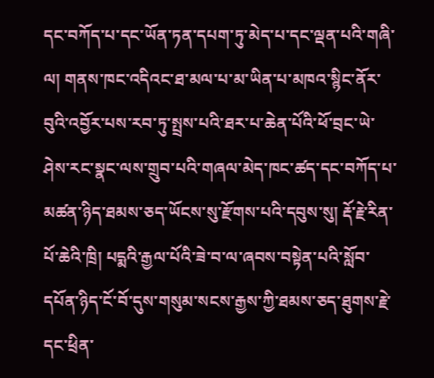དང་བཀོད་པ་དང་ཡོན་ཏན་དཔག་ཏུ་མེད་པ་དང་ལྡན་པའི་གཞི་ལ། གནས་ཁང་འདིའང་ཐ་མལ་པ་མ་ཡིན་པ་མཁའ་སྙིང་ནོར་བུའི་འབྱོར་པས་རབ་ཏུ་སྤྲས་པའི་ཐར་པ་ཆེན་པོའི་ཕོ་བྲང་ཡེ་ཤེས་རང་སྣང་ལས་གྲུབ་པའི་གཞལ་མེད་ཁང་ཚད་དང་བཀོད་པ་མཚན་ཉིད་ཐམས་ཅད་ཡོངས་སུ་རྫོགས་པའི་དབུས་སུ། རྡོ་རྗེ་རིན་པོ་ཆེའི་ཁྲི། པདྨའི་རྒྱལ་པོའི་ཟེ་བ་ལ་ཞབས་བསྟེན་པའི་སློབ་དཔོན་ཉིད་ངོ་བོ་དུས་གསུམ་སངས་རྒྱས་ཀྱི་ཐམས་ཅད་ཐུགས་རྗེ་དང་ཕྲིན་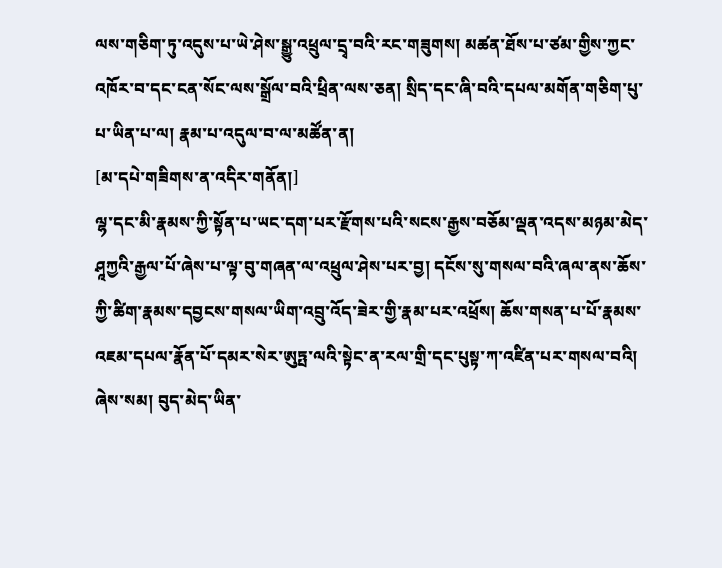ལས་གཅིག་ཏུ་འདུས་པ་ཡེ་ཤེས་སྒྱུ་འཕྲུལ་དྲྭ་བའི་རང་གཟུགས། མཚན་ཐོས་པ་ཙམ་གྱིས་ཀྱང་འཁོར་བ་དང་ངན་སོང་ལས་སྒྲོལ་བའི་ཕྲིན་ལས་ཅན། སྲིད་དང་ཞི་བའི་དཔལ་མགོན་གཅིག་པུ་པ་ཡིན་པ་ལ། རྣམ་པ་འདུལ་བ་ལ་མཚོན་ན།
[མ་དཔེ་གཟིགས་ན་འདིར་གནོན།]
ལྷ་དང་མི་རྣམས་ཀྱི་སྟོན་པ་ཡང་དག་པར་རྫོགས་པའི་སངས་རྒྱས་བཅོམ་ལྡན་འདས་མཉམ་མེད་ཤཱཀྱའི་རྒྱལ་པོ་ཞེས་པ་ལྟ་བུ་གཞན་ལ་འཕྲུལ་ཤེས་པར་བྱ། དངོས་སུ་གསལ་བའི་ཞལ་ནས་ཆོས་ཀྱི་ཚིག་རྣམས་དབྱངས་གསལ་ཡིག་འབྲུ་འོད་ཟེར་གྱི་རྣམ་པར་འཕྲོས། ཆོས་གསན་པ་པོ་རྣམས་འཇམ་དཔལ་རྣོན་པོ་དམར་སེར་ཨུཏྤ་ལའི་སྟེང་ན་རལ་གྲི་དང་པུསྟ་ཀ་འཛིན་པར་གསལ་བའི། ཞེས་སམ། བུད་མེད་ཡིན་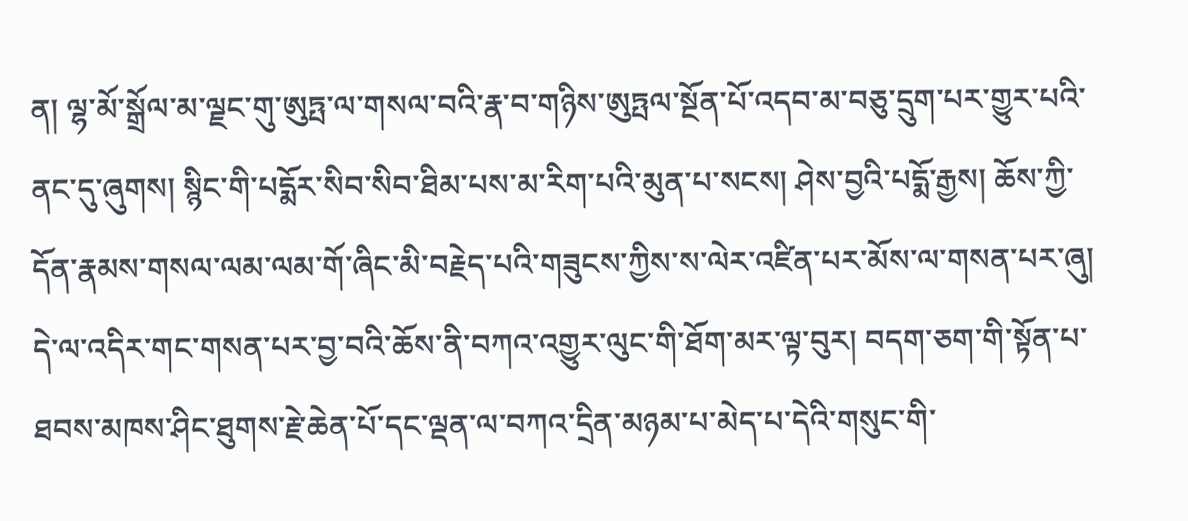ན། ལྷ་མོ་སྒྲོལ་མ་ལྗང་གུ་ཨུཏྤ་ལ་གསལ་བའི་རྣ་བ་གཉིས་ཨུཏྤལ་སྔོན་པོ་འདབ་མ་བཅུ་དྲུག་པར་གྱུར་པའི་ནང་དུ་ཞུགས། སྙིང་གི་པདྨོར་སིབ་སིབ་ཐིམ་པས་མ་རིག་པའི་མུན་པ་སངས། ཤེས་བྱའི་པདྨོ་རྒྱས། ཆོས་ཀྱི་དོན་རྣམས་གསལ་ལམ་ལམ་གོ་ཞིང་མི་བརྗེད་པའི་གཟུངས་ཀྱིས་ས་ལེར་འཛིན་པར་མོས་ལ་གསན་པར་ཞུ། དེ་ལ་འདིར་གང་གསན་པར་བྱ་བའི་ཆོས་ནི་བཀའ་འགྱུར་ལུང་གི་ཐོག་མར་ལྟ་བུར། བདག་ཅག་གི་སྟོན་པ་ཐབས་མཁས་ཤིང་ཐུགས་རྗེ་ཆེན་པོ་དང་ལྡན་ལ་བཀའ་དྲིན་མཉམ་པ་མེད་པ་དེའི་གསུང་གི་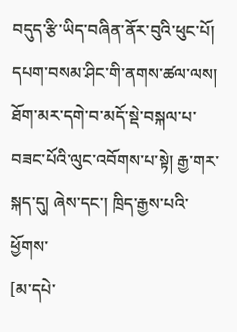བདུད་རྩི་ཡིད་བཞིན་ནོར་བུའི་ཕུང་པོ། དཔག་བསམ་ཤིང་གི་ནགས་ཚལ་ལས། ཐོག་མར་དགེ་བ་མདོ་སྡེ་བསྐལ་པ་བཟང་པོའི་ལུང་འབོགས་པ་སྟེ། རྒྱ་གར་སྐད་དུ། ཞེས་དང་། ཁྲིད་རྒྱས་པའི་ཕྱོགས་
[མ་དཔེ་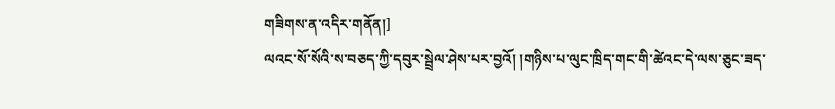གཟིགས་ན་འདིར་གནོན།]
ལའང་སོ་སོའི་ས་བཅད་ཀྱི་དབུར་སྦྲེལ་ཤེས་པར་བྱའོ། །གཉིས་པ་ལུང་ཁྲིད་གང་གི་ཚེའང་དེ་ལས་ཅུང་ཟད་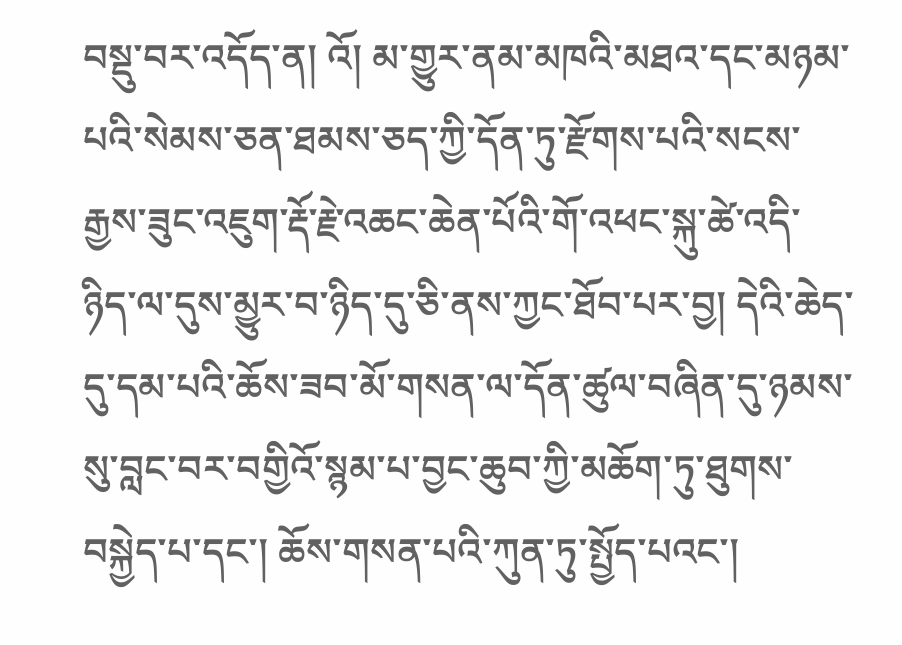བསྡུ་བར་འདོད་ན། འོ། མ་གྱུར་ནམ་མཁའི་མཐའ་དང་མཉམ་པའི་སེམས་ཅན་ཐམས་ཅད་ཀྱི་དོན་ཏུ་རྫོགས་པའི་སངས་རྒྱས་ཟུང་འཇུག་རྡོ་རྗེ་འཆང་ཆེན་པོའི་གོ་འཕང་སྐུ་ཚེ་འདི་ཉིད་ལ་དུས་མྱུར་བ་ཉིད་དུ་ཅི་ནས་ཀྱང་ཐོབ་པར་བྱ། དེའི་ཆེད་དུ་དམ་པའི་ཆོས་ཟབ་མོ་གསན་ལ་དོན་ཚུལ་བཞིན་དུ་ཉམས་སུ་བླང་བར་བགྱིའོ་སྙམ་པ་བྱང་ཆུབ་ཀྱི་མཆོག་ཏུ་ཐུགས་བསྐྱེད་པ་དང་། ཆོས་གསན་པའི་ཀུན་ཏུ་སྤྱོད་པའང་།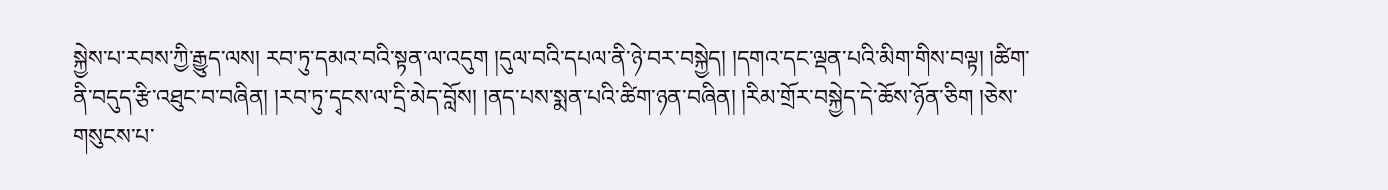སྐྱེས་པ་རབས་ཀྱི་རྒྱུད་ལས། རབ་ཏུ་དམའ་བའི་སྟན་ལ་འདུག །དུལ་བའི་དཔལ་ནི་ཉེ་བར་བསྐྱེད། །དགའ་དང་ལྡན་པའི་མིག་གིས་བལྟ། །ཚིག་ནི་བདུད་རྩི་འཐུང་བ་བཞིན། །རབ་ཏུ་དྭངས་ལ་དྲི་མེད་བློས། །ནད་པས་སྨན་པའི་ཚིག་ཉན་བཞིན། །རིམ་གྲོར་བསྐྱེད་དེ་ཆོས་ཉོན་ཅིག །ཅེས་གསུངས་པ་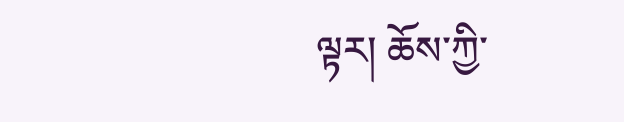ལྟར། ཆོས་ཀྱི་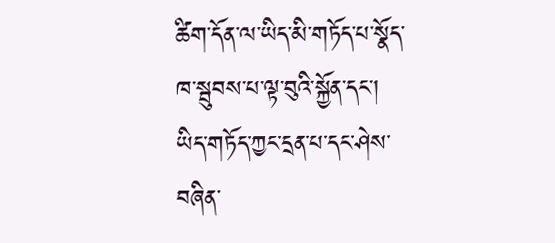ཚིག་དོན་ལ་ཡིད་མི་གཏོད་པ་སྣོད་ཁ་སྦུབས་པ་ལྟ་བུའི་སྐྱོན་དང་། ཡིད་གཏོད་ཀྱང་དྲན་པ་དང་ཤེས་བཞིན་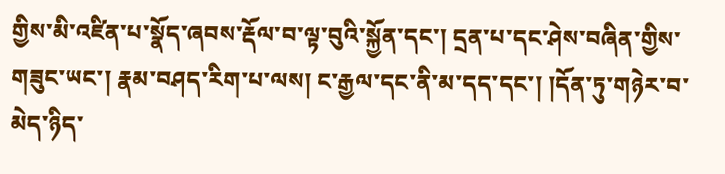གྱིས་མི་འཛིན་པ་སྣོད་ཞབས་རྡོལ་བ་ལྟ་བུའི་སྐྱོན་དང་། དྲན་པ་དང་ཤེས་བཞིན་གྱིས་གཟུང་ཡང་། རྣམ་བཤད་རིག་པ་ལས། ང་རྒྱལ་དང་ནི་མ་དད་དང་། །དོན་ཏུ་གཉེར་བ་མེད་ཉིད་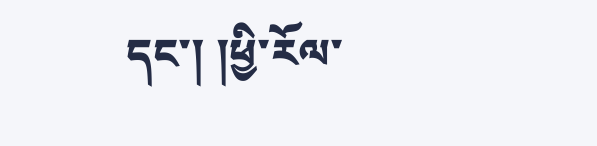དང་། །ཕྱི་རོལ་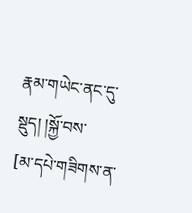རྣམ་གཡེང་ནང་དུ་སྡུད། །སྐྱོ་བས་
[མ་དཔེ་གཟིགས་ན་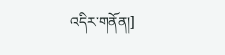འདིར་གནོན།]